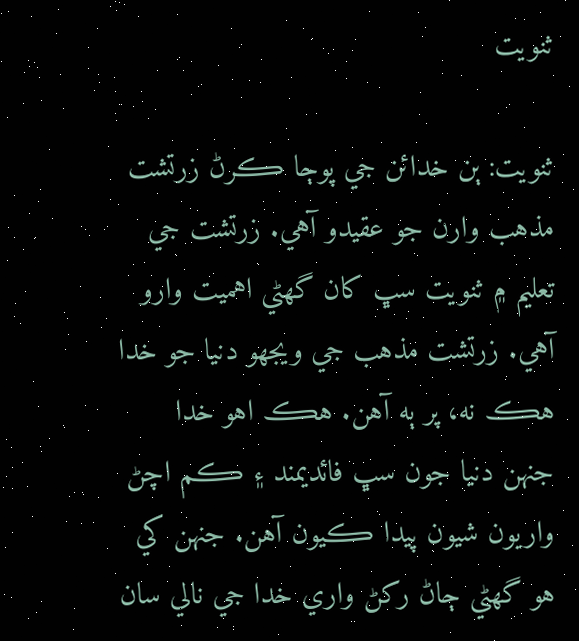ثنويت

ثنويت: ٻن خدائن جي پوڄا ڪرڻ زرتشت مذهب وارن جو عقيدو آهي. زرتشت جي تعليم ۾ ثنويت سڀ کان گھڻي اهميت وارو آهي. زرتشت مذهب جي ويجھو دنيا جو خدا هڪ نه، پر ٻه آهن. هڪ اهو خدا جنهن دنيا جون سڀ فائديمند ۽ ڪم اچڻ واريون شيون پيدا ڪيون آهن. جنهن کي هو گھڻي ڄاڻ رکڻ واري خدا جي نالي سان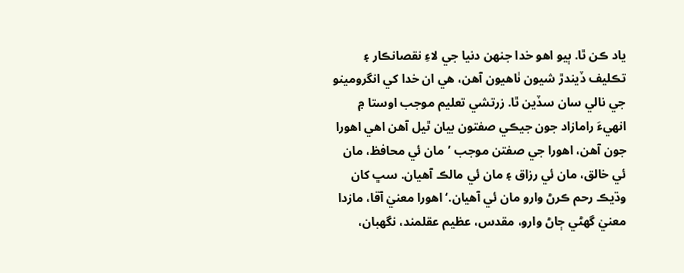ياد ڪن ٿا. ٻيو اهو خدا جنهن دنيا جي لاءِ نقصانڪار ۽ تڪليف ڏيندڙ شيون ٺاهيون آهن، هي ان خدا کي انگرومينو جي نالي سان سڏين ٿا. زرتشي تعليم موجب اوستا ۾ انهيءَ رامازاد جون جيڪي صفتون بيان ٿيل آهن اهي اهورا جون آهن، اهورا جي صفتن موجب ’مان ئي محافظ، مان ئي خالق، مان ئي رزاق ۽ مان ئي مالڪ آهيان. سڀ کان وڌيڪ رحم ڪرڻ وارو مان ئي آهيان.‘ اهورا معنيٰ آقا، مازدا معنيٰ گھڻي ڄاڻ وارو، مقدس، عظيم عقلمند، نگهبان،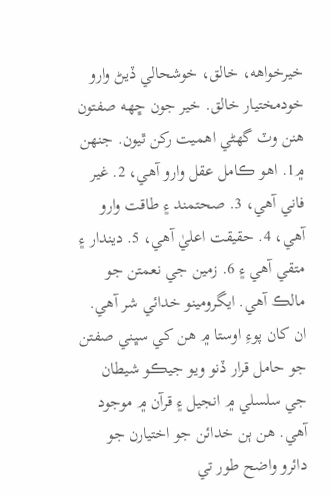خيرخواهه، خالق، خوشحالي ڏيڻ وارو خودمختيار خالق. خير جون ڇهه صفتون هنن وٽ گھڻي اهميت رکن ٿيون. جنهن ۾1. اهو ڪامل عقل وارو آهي، 2. غير فاني آهي، 3. صحتمند ۽ طاقت وارو آهي، 4. حقيقت اعليٰ آهي، 5. ديندار ۽ متقي آهي ۽ 6. زمين جي نعمتن جو مالڪ آهي. ايگرومينو خدائي شر آهي. ان کان پوءِ اوستا ۾ هن کي سڀني صفتن جو حامل قرار ڏنو ويو جيڪو شيطان جي سلسلي ۾ انجيل ۽ قرآن ۾ موجود آهي. هن ٻن خدائن جو اختيارن جو دائرو واضح طور تي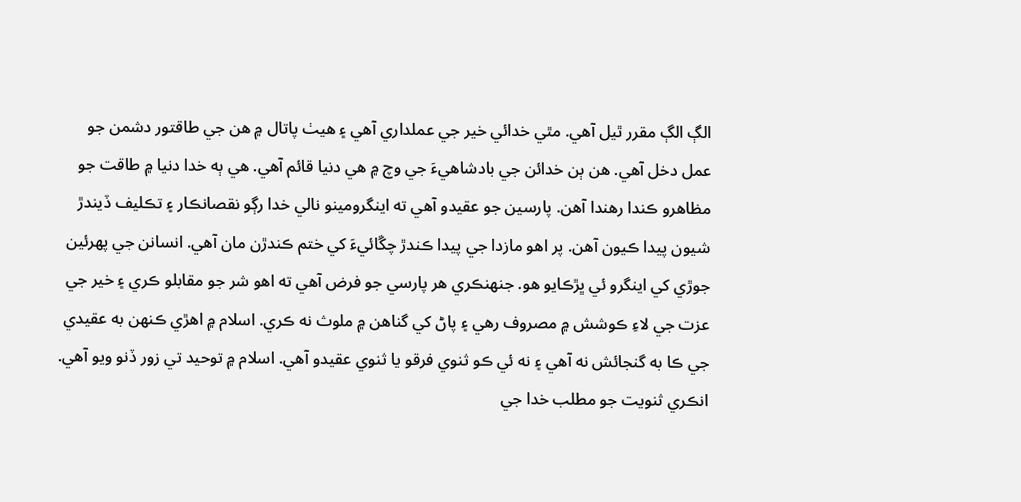الڳ الڳ مقرر ٿيل آهي. مٿي خدائي خير جي عملداري آهي ۽ هيٺ پاتال ۾ هن جي طاقتور دشمن جو عمل دخل آهي. هن ٻن خدائن جي بادشاهيءَ جي وچ ۾ هي دنيا قائم آهي. هي ٻه خدا دنيا ۾ طاقت جو مظاهرو ڪندا رهندا آهن. پارسين جو عقيدو آهي ته اينگرومينو نالي خدا رڳو نقصانڪار ۽ تڪليف ڏيندڙ شيون پيدا ڪيون آهن. پر اهو مازدا جي پيدا ڪندڙ چڱائيءَ کي ختم ڪندڙن مان آهي. انسانن جي پهرئين جوڙي کي اينگرو ئي ڀڙڪايو هو. جنهنڪري هر پارسي جو فرض آهي ته اهو شر جو مقابلو ڪري ۽ خير جي عزت جي لاءِ ڪوشش ۾ مصروف رهي ۽ پاڻ کي گناهن ۾ ملوث نه ڪري. اسلام ۾ اهڙي ڪنهن به عقيدي جي ڪا به گنجائش نه آهي ۽ نه ئي ڪو ثنوي فرقو يا ثنوي عقيدو آهي. اسلام ۾ توحيد تي زور ڏنو ويو آهي. انڪري ثنويت جو مطلب خدا جي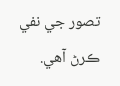تصور جي نفي ڪرڻ آهي.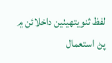لفظ ثنويتھيٺين داخلائن ۾ پڻ استعمال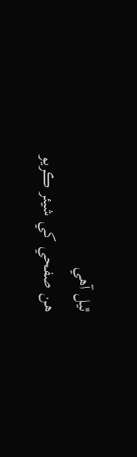ٿيل آھي
هن صفحي کي شيئر ڪريو